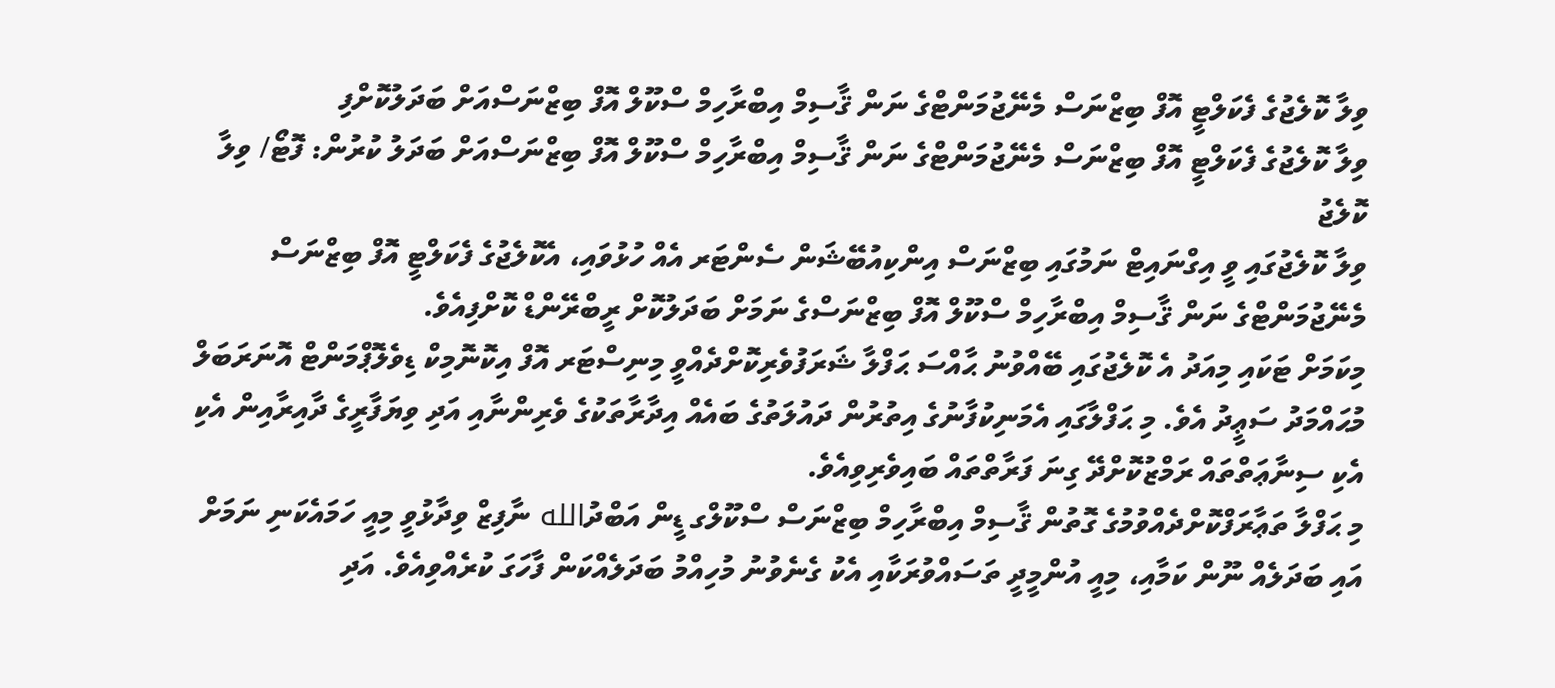ވިލާ ކޮލެޖުގެ ފެކަލްޓީ އޮފް ބިޒްނަސް މެނޭޖުމަންޓްގެ ނަން ޤާސިމް އިބްރާހިމް ސްކޫލް އޮފް ބިޒްނަސްއަށް ބަދަލުކޮށްފި
ވިލާ ކޮލެޖުގެ ފެކަލްޓީ އޮފް ބިޒްނަސް މެނޭޖުމަންޓްގެ ނަން ޤާސިމް އިބްރާހިމް ސްކޫލް އޮފް ބިޒްނަސްއަށް ބަދަލު ކުރުން: ފޮޓޯ/ ވިލާ ކޮލެޖު
ވިލާ ކޮލެޖުގައި ވީ އިގްނައިޓް ނަމުގައި ބިޒްނަސް އިންކިއުބޭޝަން ސެންޓަރ އެއް ހުޅުވައި، އެކޮލެޖުގެ ފެކަލްޓީ އޮފް ބިޒްނަސް މެނޭޖުމަންޓްގެ ނަން ޤާސިމް އިބްރާހިމް ސްކޫލް އޮފް ބިޒްނަސްގެ ނަމަށް ބަދަލުކޮށް ރީބްރޭންޑް ކޮށްފިއެވެ.
މިކަމަށް ޓަކައި މިއަދު އެ ކޮލެޖުގައި ބޭއްވުނު ޙާއްސަ ޙަފްލާ ޝަރަފުވެރިކޮށްދެއްވީ މިނިސްޓަރ އޮފް އިކޮނޮމިކް ޑިވެލޮޕްމަންޓް އޮނަރަބަލް މުޙައްމަދު ސަޢީދު އެވެ. މި ޙަފްލާގައި އެމަނިކުފާނުގެ އިތުރުން ދައުލަތުގެ ބައެއް އިދާރާތަކުގެ ވެރިންނާއި އަދި ވިޔަފާރީގެ ދާއިރާއިން އެކި އެކި ސިނާޢަތްތައް ރަމްޒުކޮށްދޭ ގިނަ ފަރާތްތައް ބައިވެރިވިއެވެ.
މި ޙަފްލާ ތަޢާރަފްކޮށްދެއްވުމުގެ ގޮތުން ޤާސިމް އިބްރާހިމް ބިޒްނަސް ސްކޫލްގ ޑީން އަބްދުالله ނާފިޒް ވިދާޅުވީ މިއީ ހަމައެކަނި ނަމަށް އައި ބަދަލެއް ނޫން ކަމާއި، މިއީ އުންމީދީ ތަސައްވުރަކާއި އެކު ގެނެވުނު މުހިއްމު ބަދަލެއްކަން ފާހަގަ ކުރެއްވިއެވެ. އަދި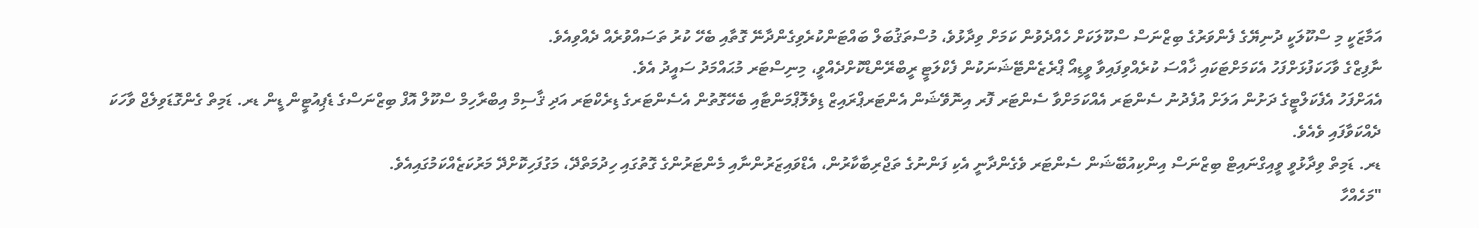އަމާޒަކީ މި ސްކޫލަކީ ދުނިޔޭގެ ފެންވަރުގެ ބިޒްނަސް ސްކޫލަކަށް ހެއްދެވުން ކަމަށް ވިދާޅުވެ، މުސްތަޤުބަލް ބައްޓަންކުރެވިގެންދާނޭ ގޮތާއި ބެހޭ ކުރު ތަސައްވުރެއް ދެއްވިއެވެ.
ނާފިޒްގެ ވާހަކަފުޅަށްފަހު އެކަމަށްޓަކައި ޚާއްސަ ކުރެއްވިފައިވާ ވީޑިއޯ ޕްރެޒެންޓޭޝަނަކުން ފެކްލަޓީ ރީބްރޭންޑްކޮށްދެއްވީ، މިނިސްޓަރ މުޙައްމަދު ސައީދު އެވެ.
އެއަށްފަހު އެފެކަލްޓީގެ ދަށުން އަލަށް އުފެދުނު ސެންޓަރ އެއްކަމަށްވާ ސެންޓަރ ފޮރ އިނޮވޭޝަން އެންޓަރޕްރައިޒް ޑިވެލޮޕްމަންޓާއި ބެހޭގޮތުން އެސެންޓަރގެ ޑިރެކްޓަރ އަދި ޤާސިމް އިބްރާހިމް ސްކޫލް އޮފް ބިޒްނަސްގެ ޑެޕިއުޓީން ޑީން ޑރ. ޑަމިތް ގެންގޮޑަވިލެޖް ވާހަކަ ދެއްކަވާފައި ވެއެވެ.
ޑރ. ޑަމިތް ވިދާޅުވީ ވީއިގްނައިޓް ބިޒްނަސް އިންކިއުބޭޝަން ސެންޓަރ ވެގެންދާނީ އެކި ފަންނުގެ ތަޖްރިބާކާރުން، އެޑްވައިޒަރުންނާއި މެންޓަރުންގެ ގޮތުގައި ހިދުމަތްދޭ، މަގުފަހިކޮށްދޭ މަރުކަޒެއްކަމުގައިއެވެ.
"މަހެއްހާ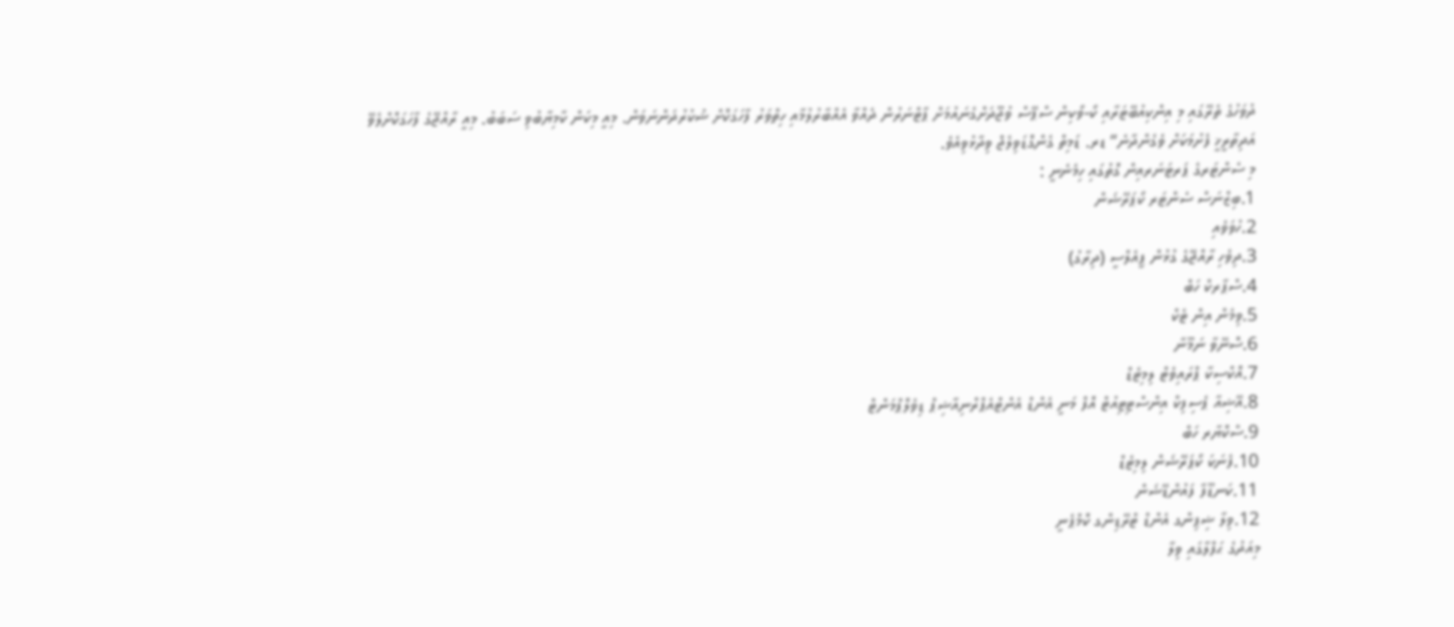ދުވަހުގެ ތެރޭގައި މި އިންކިއުބޭޓަރާއި ކޯ-ވޯކިން ސްޕޭސް ވުޖޫދަށްގެނައުމަށް ޕާޓްނަރުން ދެއްވާ އެއްބާރުލުމާއި ހިތްވަރު ފާހަގަކޮށް ޝުކުރުދަންނަވަން. މިއީ މިކަން ކާމިޔާބުވި ސަބަބު. މިއީ ރާއްޖޭގެ ފާހަގަކޮށްލެވޭ އަދިތާރީޚީ ފެށުމަކަށް ވެގެންދާނެ“ ޑރ. ޑަމިތް ގެންގޮޑަވިލެޖް ވިދާޅުވިއެވެ.
މި ސެންޓަރގެ ޕަރޓަނަރއިން ގޮތުގައި ހިމެނެނީ :
1.ބިޒްނަސް ސެންޓަރ ކޯޕަރޭޝަން
2.ހުވަވެއި
3.ދިވެހި ރާއްޖޭގެ ގުޅުން ޕީއެލްސީ (ދިރާގު)
4.ސްޕާރކް ހަބް
5.ވިމެން އިން ޓެކް
6.ސޮނޭވާ ނަމޫނާ
7.އޮކްސިކާ ޕްރައިވެޓް ލިމިޓެޑް
8.އޭޝިއާ ޕެސިފިކް އިންސްޓިޓިއުޓް އޮފް މަނީ އެންޑް އެންޓްއެޕްރްނިއާޝިޕް ޑިވެލޮޕްމަންޓް
9.ސްކޮޔާރ ހަބް
10.ފެނަކަ ކޯޕަރޭޝަން ލިމިޓެޑް
11.ކަނޑޫފާ ފައުންޑޭޝަން
12.ވިލާ ޝިޕިންގ އެންޑް ޓްރޭޑިންގ ކޮމްޕެނީ
މިއަދުގެ ޙަފްލާގައި ވިލާ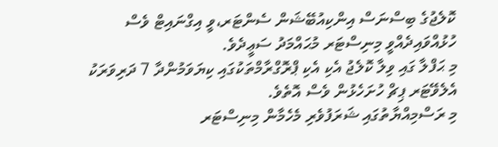ކޮލެޖުގެ ބިސްނަސް އިންކިއުބޭޝަން ސެންޓަރ،ވީ އިގްނައިޓް ވެސް ހުޅުއްވައިދެއްވީ މިނިސްޓަރ މުޙައްމަދު ސަޢީދެވެ.
މި ޙަފްލާ ގައި ވިލާ ކޮލެޖު އެކި އެކި ޕްރޮގްރާމްތަކުގައި ކިޔަވަމުންދާ 7 ދަރިވަރަކު އެލެވޭޓަރ ޕިޗް ހުށަހެޅުން ވެސް އޮތެވެ.
މި ރަސްމިއްޔާތުގައި ޝަރަފުވެރި މެހެމާން މިނިސްޓަރ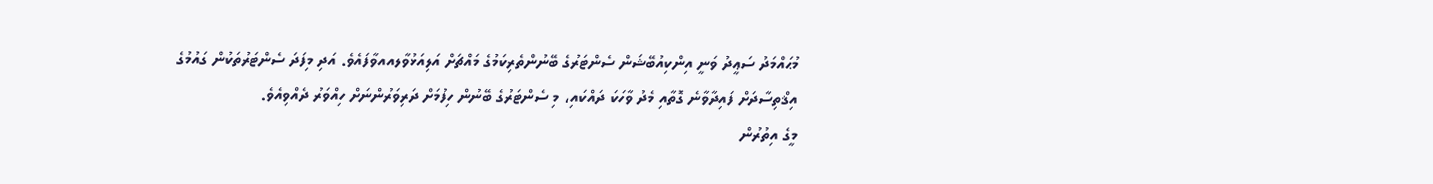މުޙައްމަދު ސަޢީދު ވަނީ އިންކިއުބޭޝަން ސެންޓަރުގެ ބޭނުންތެރިކަމުގެ މައްޗަށް އަލިއަޅުވާލއއވާފައެވެ. އަދި މިފަދަ ސެންޓަރުތަކުން ގައުމުގެ އިޤްތިސާދަށް ފައިދާވާނެ ގޮތާއި މެދު ވާހަކަ ދައްކައި، މި ސެންޓަރުގެ ބޭނުން ހިފުމަށް ދަރިވަރުންނަށް ހިއްވަރު ދެއްވިއެވެ.
މީގެ އިތުރުން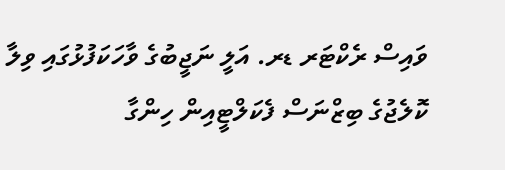ވައިސް ރެކްޓަރ ޑރ. އަލީ ނަޖީބުގެ ވާހަކަފުޅުގައި ވިލާ ކޮލެޖުގެ ބިޒްނަސް ފެކަލްޓީއިން ހިންގާ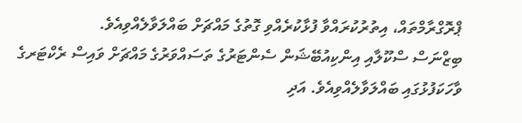ޕްރޮގްރާމްތައް، އިތުރުކުރައްވާ ފުޅާކުރެއްވި ގޮތުގެ މައްޗަށް ބައްލަވާލެއްވިއެވެ.
ބިޒްނަސް ސްކޫލާއި އިންކިއުބޭޝަން ސެންޓަރުގެ ތަސައްވަރުގެ މައްޗަށް ވައިސް ރެކްޓަރގެ ވާހަކަފުޅުގައި ބައްލަވާލެއްވިއެވެ. އަދި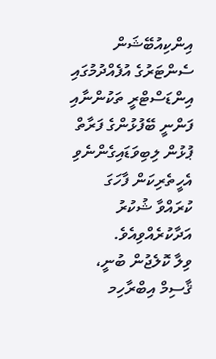އިންކިއުބޭޝަން ސެންޓަރުގެ އުފެއްދުމުގައި އިންޑަސްޓްރީ ތަކުންނާއި ފަންނީ ބޭފުޅުންގެ ފަރާތް ޕުޅުން ލިބިވަޑައިގެންނެވި އެހީތެރިކަން ފާހަގަ ކުރައްވާ ޝުކުރު އަދާކުރެއްވިއެވެ.
ވިލާ ކޮލެޖުން ބުނީ، ޤާސިމް އިބްރާހިމ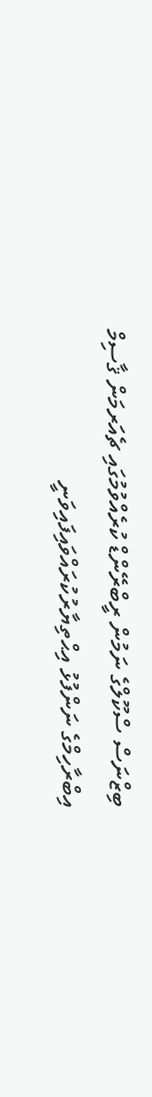ބިޒްނަސް ސްކޫލްގެ ނަމުން ރީބްރޭންޑް ކުރެއްވުމުގައި ޗެއަރމަން ޤާސިމް އިބްރާހިމްގެ ނަންފުޅު އިޙްތިޔާރުކުރައްވައިފައިވަނީ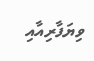ވިޔަފާރިއާއި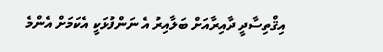އިޤްތިސާދީ ދާއިރާއަށް ބަލާއިރު އެ ނަންފުޅަކީ އެކަމަށް އެންމެ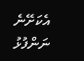އެކަށޭނެ ނަންފުޅު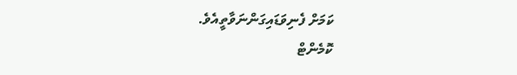ކަމަށް ފެނިވަޑައިގަންނަވާތީއެވެ.
ކޮމެންޓް